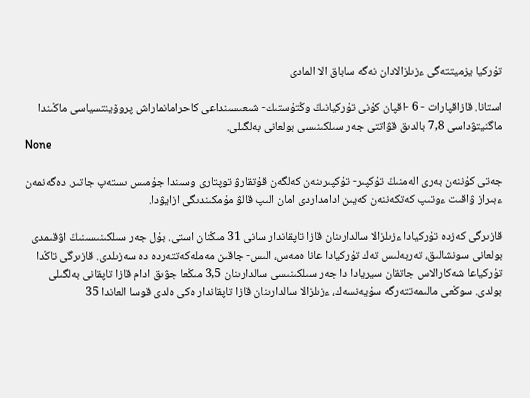تۇركيا يزميتتەگى ءزىلزالادان نەگە ساباق الا المادى

استانا. قازاقپارات - 6 -اقپان كۇنى تۇركيانىڭ وڭتۇستىك- شىعىسىنداعى كاحرامانماراش پروۆينتسياسى ماڭىندا ماگنيتۋداسى 7,8 بالدىق قۋاتتى جەر سىلكىنىسى بولعانى بەلگىلى.
None

جەتى كۇننەن بەرى الەمنىڭ تۇكپىر- تۇكپىرىنەن كەلگەن قۇتقارۋ توپتارى وسىندا جۇمىس ىستەپ جاتىر. دەگەنمەن ءبىراز ۋاقىت ءوتىپ كەتكەننەن كەيىن ادامداردى امان الىپ قالۋ مۇمكىندىگى ازايۋدا.

قازىرگى كەزدە تۇركيادا ءزىلزالا سالدارىنان قازا تاپقاندار سانى 31 مىڭنان استى. بۇل جەر سىلكىنىسىنىڭ اۋقىمدى بولعانى سونشالىق، تەربەلىس تەك تۇركيادا عانا ەمەس، الىس- جاقىن مەملەكەتتەردە دە سەزىلدى. قازىرگى تاڭدا تۇركياعا شەكارالاس جاتقان سيريادا دا جەر سىلكىنىسى سالدارىنان 3,5 مىڭعا جۋىق ادام قازا تاپقانى بەلگىلى بولدى. سوڭعى مالىمەتتەرگە سۇيەنسەك، ءزىلزالا سالدارىنان قازا تاپقاندار ەكى ەلدى قوسا العاندا 35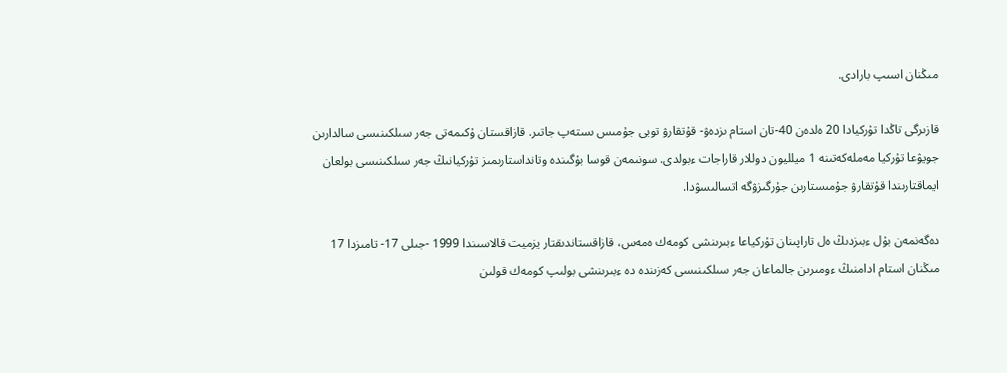مىڭنان اسىپ بارادى.

قازىرگى تاڭدا تۇركيادا 20 ەلدەن 40-تان استام ىزدەۋ- قۇتقارۋ توبى جۇمىس ىستەپ جاتىر. قازاقستان ۇكىمەتى جەر سىلكىنىسى سالدارىن جويۋعا تۇركيا مەملەكەتىنە 1 ميلليون دوللار قاراجات ءبولدى. سونىمەن قوسا بۇگىندە وتانداستارىمىز تۇركيانىڭ جەر سىلكىنىسى بولعان ايماقتارىندا قۇتقارۋ جۇمىستارىن جۇرگىزۋگە اتسالىسۋدا.

دەگەنمەن بۇل ءبىزدىڭ ەل تاراپىنان تۇركياعا ءبىرىنشى كومەك ەمەس، قازاقستاندىقتار يزميت قالاسىندا 1999 -جىلى 17- تامىزدا 17 مىڭنان استام ادامنىڭ ءومىرىن جالماعان جەر سىلكىنىسى كەزىندە دە ءبىرىنشى بولىپ كومەك قولىن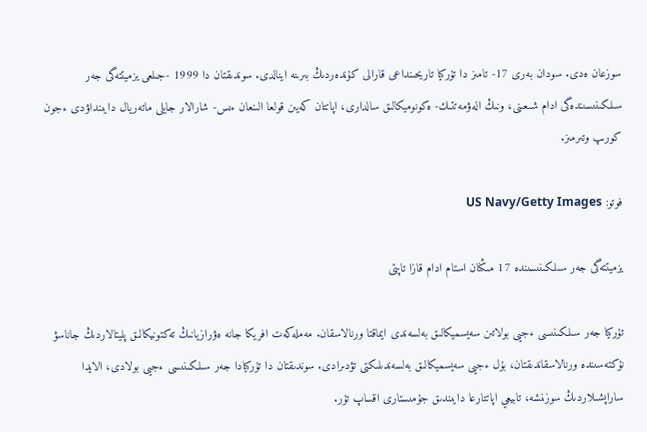سوزعان ەدى. سودان بەرى 17- تامىز دا تۇركيا تاريحىنداعى قارالى كۇندەردىڭ بىرىنە اينالدى. سوندىقتان دا 1999 -جىلعى يزميتتەگى جەر سىلكىنىسىندەگى ادام شىعىنى، ونىڭ الەۋمەتتىك- ەكونوميكالىق سالدارى، اپاتتان كەيىن قولعا الىنعان ءىس- شارالار جايلى ماتەريال دايىنداۋدى ءجون كورىپ وتىرمىز.

فوتو: US Navy/Getty Images

يزميتتەگى جەر سىلكىنىسىندە 17 مىڭنان استام ادام قازا تاپتى

تۇركيا جەر سىلكىنىسى ءجيى بولاتىن سەيسميكالىق بەلسەندى ايماقتا ورنالاسقان. مەملەكەت افريكا جانە ەۋرازيانىڭ تەكتونيكالىق پليتالاردىڭ جاناسۋ نۇكتەسىندە ورنالاسقاندىقتان، بۇل ءجيى سەيسميكالىق بەلسەندىلىكتى تۋدىرادى. سوندىقتان دا تۇركيادا جەر سىلكىنىسى ءجيى بولادى، الايدا ساراپشىلاردىڭ سوزىنشە، تابيعي اپاتتارعا دايىندىق جۇمىستارى اقساپ تۇر.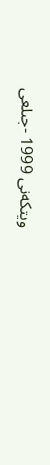ويتكەنى 1999 -جىلعى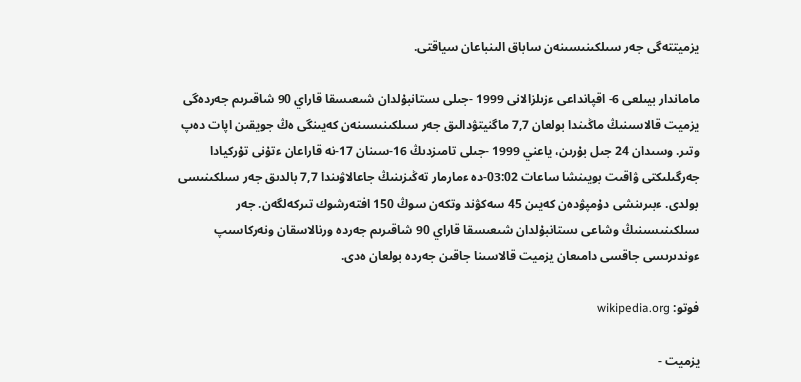يزميتتەگى جەر سىلكىنىسىنەن ساباق الىنباعان سياقتى.

ماماندار بيىلعى 6- اقپانداعى ءزىلزالانى 1999 -جىلى ىستانبۇلدان شىعىسقا قاراي 90 شاقىرىم جەردەگى يزميت قالاسىنىڭ ماڭىندا بولعان 7,7 ماگنيتۋدالىق جەر سىلكىنىسىنەن كەيىنگى ەڭ جويقىن اپات دەپ وتىر. وسىدان 24 جىل بۇرىن، ياعني 1999 -جىلى تامىزدىڭ 16-سىنان 17-نە قاراعان ءتۇنى تۇركيادا جەرگىلىكتى ۋاقىت بويىنشا ساعات 03:02-دە ءمارمار تەڭىزىنىڭ جاعالاۋىندا 7,7 بالدىق جەر سىلكىنىسى بولدى. ءبىرىنشى دۇمپۋدەن كەيىن 45 سەكۋند وتكەن سوڭ 150 افتەرشوك تىركەلگەن. جەر سىلكىنىسىنىڭ وشاعى ىستانبۇلدان شىعىسقا قاراي 90 شاقىرىم جەردە ورنالاسقان ونەركاسىپ ءوندىرىسى جاقسى دامىعان يزميت قالاسىنا جاقىن جەردە بولعان ەدى.

فوتو: wikipedia.org

يزميت -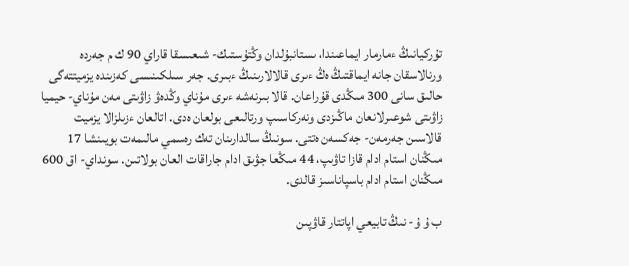تۇركيانىڭ ءمارمار ايماعىندا، ىستانبۇلدان وڭتۇستىك- شىعىسقا قاراي 90 ك م جەردە ورنالاسقان جانە ايماقتىڭ ەڭ ءىرى قالالارىنىڭ ءبىرى. جەر سىلكىنىسى كەزىندە يزميتتەگى حالىق سانى 300 مىڭدى قۇراعان. قالا بىرنەشە ءىرى مۇناي وڭدەۋ زاۋىتى مەن مۇناي- حيميا زاۋىتى شوعىرلانعان ماڭىزدى ونەركاسىپ ورتالىعى بولعان ەدى. اتالعان ءزىلزالا يزميت قالاسىن جەرمەن- جەكسەن ەتتى. سونىڭ سالدارىنان تەك رەسمي مالىمەت بويىنشا 17 مىڭنان استام ادام قازا تاۋىپ، 44 مىڭعا جۋىق ادام جاراقات العان بولاتىن. سونداي- اق 600 مىڭنان استام ادام باسپاناسىز قالدى.

ب ۇ ۇ- نىڭ تابيعي اپاتتار قاۋپىن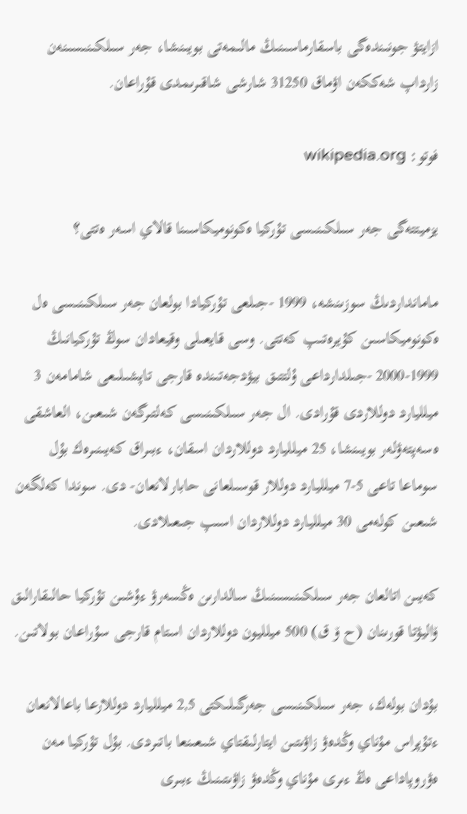ازايتۋ جونىندەگى باسقارماسىنىڭ مالىمەتى بويىنشا، جەر سىلكىنىسىنەن زارداپ شەككەن اۋماق 31250 شارشى شاقىرىمدى قۇراعان.

فوتو: wikipedia.org

يزميتتەگى جەر سىلكىنىسى تۇركيا ەكونوميكاسىنا قالاي اسەر ەتتى؟

مامانداردىڭ سوزىنشە، 1999 -جىلعى تۇركيادا بولعان جەر سىلكىنىسى ەل ەكونوميكاسىن كۇيرەتىپ كەتتى. وسى قايعىلى وقيعادان سوڭ تۇركيانىڭ 1999-2000 -جىلدارداعى ۇلتتىق بيۋدجەتىندە قارجى تاپشىلىعى شامامەن 3 ميلليارد دوللاردى قۇرادى. ال جەر سىلكىنىسى كەلتىرگەن شىعىن، العاشقى ەسەپتەۋلەر بويىنشا، 25 ميلليارد دوللاردان اسقان، ءبىراق كەيىنىرەك بۇل سوماعا تاعى 5-7 ميلليارد دوللار قوسىلعانى حابارلانعان- دى. سوندا كەلگەن شىعىن كولەمى 30 ميلليارد دوللاردان اسىپ جىعىلادى.

كەيىن اتالعان جەر سىلكىنىسىنىڭ سالدارىن ەڭسەرۋ ءۇشىن تۇركيا حالىقارالىق ۆاليۋتا قورىنان (ح ۆ ق) 500 ميلليون دوللاردان استام قارجى سۇراعان بولاتىن.

بۇدان بولەك، جەر سىلكىنىسى جەرگىلىكتى 2,5 ميلليارد دوللارعا باعالانعان ءتۇپراس مۇناي وڭدەۋ زاۋىتىن ايتارلىقتاي شىعىنعا باتىردى. بۇل تۇركيا مەن ەۋروپاداعى ەڭ ءىرى مۇناي وڭدەۋ زاۋىتىنىڭ ءبىرى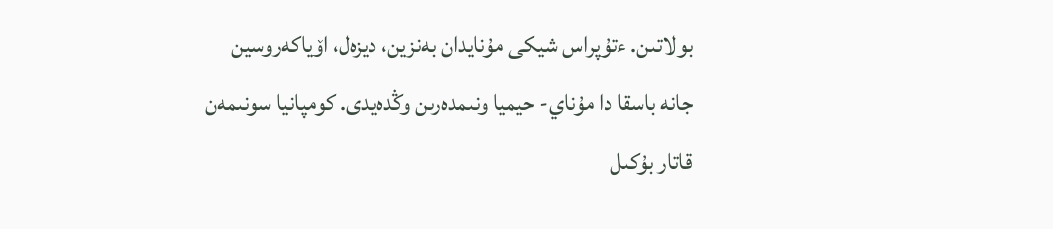بولاتىن. ءتۇپراس شيكى مۇنايدان بەنزين، ديزەل، اۆياكەروسين جانە باسقا دا مۇناي- حيميا ونىمدەرىن وڭدەيدى. كومپانيا سونىمەن قاتار بۇكىل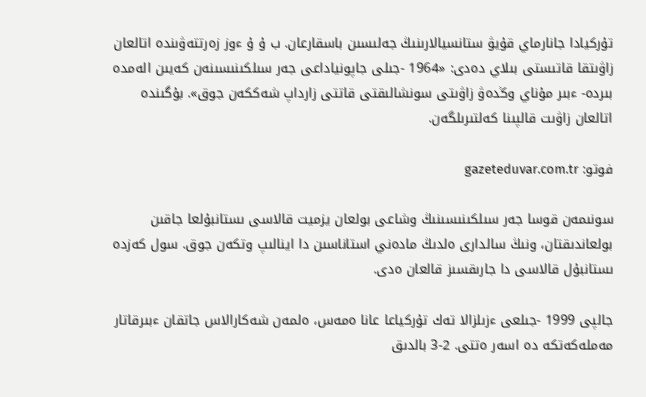تۇركيادا جانارماي قۇيۋ ستانسيالارىنىڭ جەلىسىن باسقارعان. ب ۇ ۇ ءوز زەرتتەۋىندە اتالعان زاۋىتقا قاتىستى بىلاي دەدى: «1964 -جىلى جاپونياداعى جەر سىلكىنىسىنەن كەيىن الەمدە بىردە- ءبىر مۇناي وڭدەۋ زاۋىتى سونشالىقتى قاتتى زارداپ شەككەن جوق». بۇگىندە اتالعان زاۋىت قالپىنا كەلتىرىلگەن.

فوتو: gazeteduvar.com.tr

سونىمەن قوسا جەر سىلكىنىسىنىڭ وشاعى بولعان يزميت قالاسى ىستانبۇلعا جاقىن بولعاندىقتان، ونىڭ سالدارى ەلدىڭ مادەني استاناسىن دا اينالىپ وتكەن جوق. سول كەزدە ىستانبۇل قالاسى دا جارىقسىز قالعان ەدى.

جالپى 1999 -جىلعى ءزىلزالا تەك تۇركياعا عانا ەمەس، ەلمەن شەكارالاس جاتقان ءبىرقاتار مەملەكەتكە دە اسەر ەتتى. 2-3 بالدىق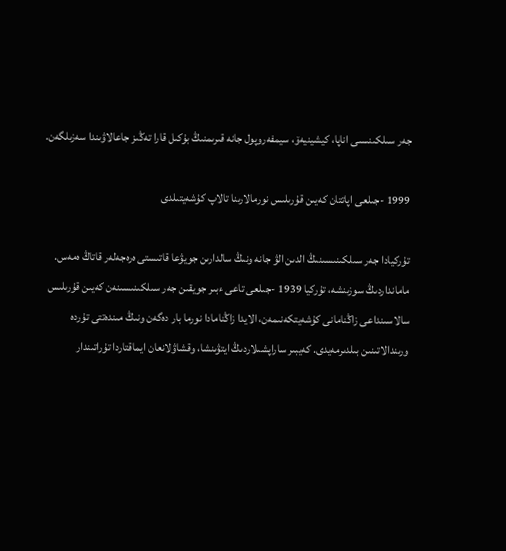جەر سىلكىنىسى اناپا، كيشينيەۆ، سيمفەروپول جانە قىرىمنىڭ بۇكىل قارا تەڭىز جاعالاۋىندا سەزىلگەن.

1999 -جىلعى اپاتتان كەيىن قۇرىلىس نورمالارىنا تالاپ كۇشەيتىلدى

تۇركيادا جەر سىلكىنىسىنىڭ الدىن الۋ جانە ونىڭ سالدارىن جويۋعا قاتىستى ەرەجەلەر قاتاڭ ەمەس. مامانداردىڭ سوزىنشە، تۇركيا 1939 -جىلعى تاعى ءبىر جويقىن جەر سىلكىنىسىنەن كەيىن قۇرىلىس سالاسىنداعى زاڭنامانى كۇشەيتكەنىمەن، الايدا زاڭنامادا نورما بار دەگەن ونىڭ مىندەتتى تۇردە ورىندالاتىنىن بىلدىرمەيدى. كەيبىر ساراپشىلاردىڭ ايتۋىنشا، وقشاۋلانعان ايماقتاردا تۇراتىندار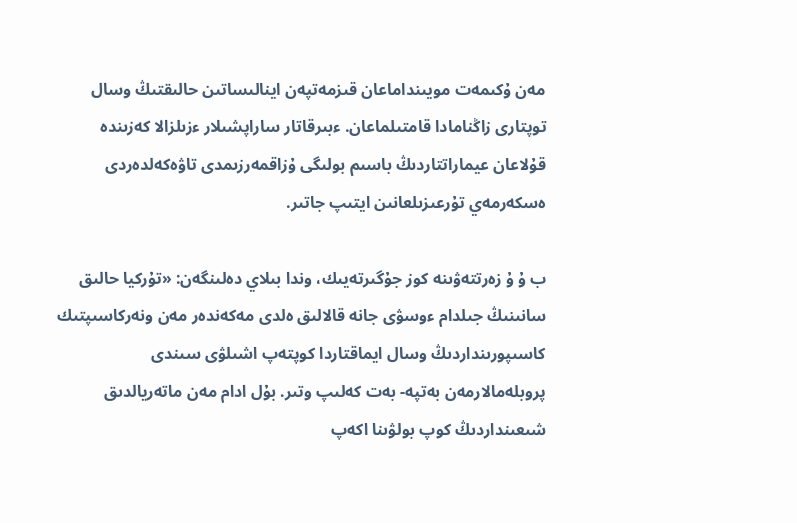مەن ۇكىمەت مويىنداماعان قىزمەتپەن اينالىساتىن حالىقتىڭ وسال توپتارى زاڭنامادا قامتىلماعان. ءبىرقاتار ساراپشىلار ءزىلزالا كەزىندە قۇلاعان عيماراتتاردىڭ باسىم بولىگى ۇزاقمەرزىمدى تاۋەكەلدەردى ەسكەرمەي تۇرعىزىلعانىن ايتىپ جاتىر.

ب ۇ ۇ زەرتتەۋىنە كوز جۇگىرتەيىك، وندا بىلاي دەلىنگەن: «تۇركيا حالىق سانىنىڭ جىلدام ءوسۋى جانە قالالىق ەلدى مەكەندەر مەن ونەركاسىپتىك كاسىپورىنداردىڭ وسال ايماقتاردا كوپتەپ اشىلۋى سىندى پروبلەمالارمەن بەتپە- بەت كەلىپ وتىر. بۇل ادام مەن ماتەريالدىق شىعىنداردىڭ كوپ بولۋىنا اكەپ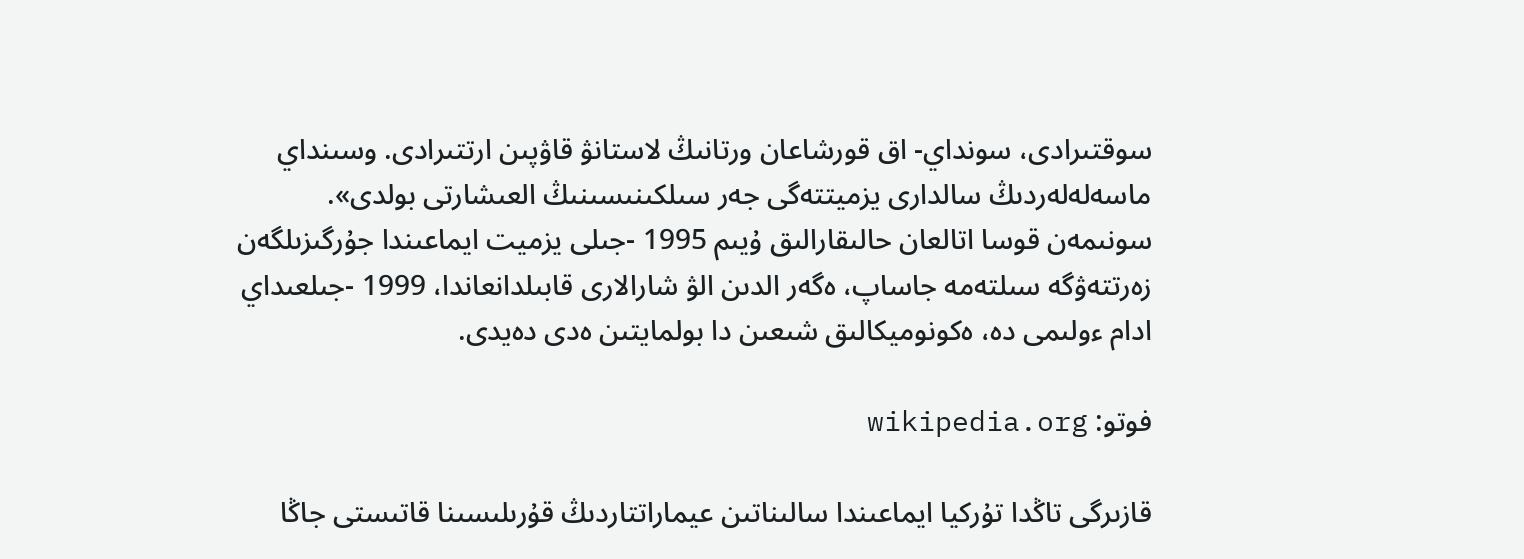سوقتىرادى، سونداي- اق قورشاعان ورتانىڭ لاستانۋ قاۋپىن ارتتىرادى. وسىنداي ماسەلەلەردىڭ سالدارى يزميتتەگى جەر سىلكىنىسىنىڭ العىشارتى بولدى». سونىمەن قوسا اتالعان حالىقارالىق ۇيىم 1995 -جىلى يزميت ايماعىندا جۇرگىزىلگەن زەرتتەۋگە سىلتەمە جاساپ، ەگەر الدىن الۋ شارالارى قابىلدانعاندا، 1999 -جىلعىداي ادام ءولىمى دە، ەكونوميكالىق شىعىن دا بولمايتىن ەدى دەيدى.

فوتو: wikipedia.org

قازىرگى تاڭدا تۇركيا ايماعىندا سالىناتىن عيماراتتاردىڭ قۇرىلىسىنا قاتىستى جاڭا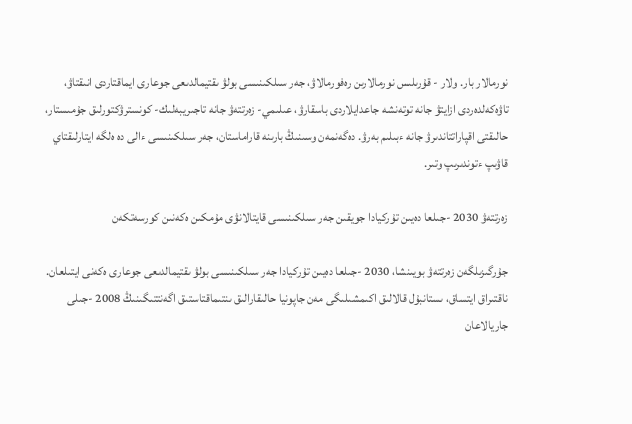نورمالار بار. ولار - قۇرىلىس نورمالارىن رەفورمالاۋ، جەر سىلكىنىسى بولۋ ىقتيمالدىعى جوعارى ايماقتاردى انىقتاۋ، تاۋەكەلدەردى ازايتۋ جانە توتەنشە جاعدايلاردى باسقارۋ، عىلىمي- زەرتتەۋ جانە تاجىريبەلىك- كونسترۋكتورلىق جۇمىستار، حالىقتى اقپاراتتاندىرۋ جانە ءبىلىم بەرۋ. دەگەنمەن وسىنىڭ بارىنە قاراماستان، جەر سىلكىنىسى ءالى دە ەلگە ايتارلىقتاي قاۋىپ ءتوندىرىپ وتىر.

زەرتتەۋ 2030 -جىلعا دەيىن تۇركيادا جويقىن جەر سىلكىنىسى قايتالانۋى مۇمكىن ەكەنىن كورسەتكەن

جۇرگىزىلگەن زەرتتەۋ بويىنشا، 2030 -جىلعا دەيىن تۇركيادا جەر سىلكىنىسى بولۋ ىقتيمالدىعى جوعارى ەكەنى ايتىلعان. ناقتىراق ايتساق، ىستانبۇل قالالىق اكىمشىلىگى مەن جاپونيا حالىقارالىق ىنتىماقتاستىق اگەنتتىگىنىڭ 2008 -جىلى جاريالاعان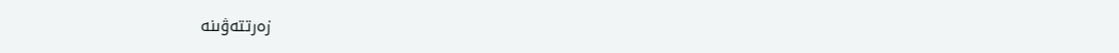زەرتتەۋىنە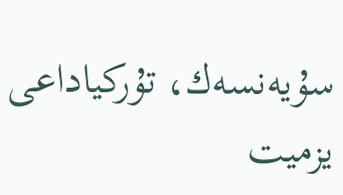سۇيەنسەك، تۇركياداعى يزميت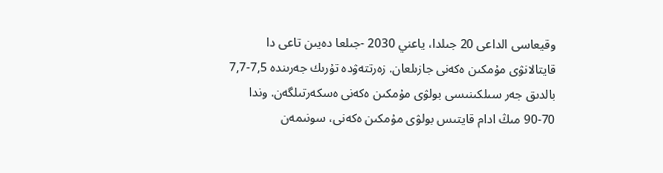وقيعاسى الداعى 20 جىلدا، ياعني 2030 -جىلعا دەيىن تاعى دا قايتالانۋى مۇمكىن ەكەنى جازىلعان. زەرتتەۋدە تۇرىك جەرىندە 7,5-7,7 بالدىق جەر سىلكىنىسى بولۋى مۇمكىن ەكەنى ەسكەرتىلگەن. وندا 70-90 مىڭ ادام قايتىس بولۋى مۇمكىن ەكەنى، سونىمەن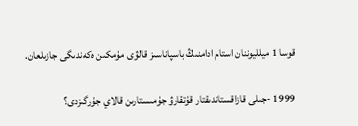قوسا 1 ميلليوننان استام ادامنىڭ باسپاناسىز قالۋى مۇمكىن ەكەندىگى جازىلعان.

1999 -جىلى قازاقستاندىقتار قۇتقارۋ جۇمىستارىن قالاي جۇرگىزدى؟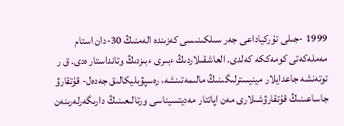1999 -جىلى تۇركياداعى جەر سىلكىنىسى كەزىندە الەمنىڭ 30-دان استام مەملەكەتى كومەككە كەلدى. العاشقىلاردىڭ ءبىرى ءبىزدىڭ وتانداستار ەدى. ق ر توتەنشە جاعدايلار مينيسترلىگىنىڭ مالىمەتىنشە، رەسپۋبليكالىق جەدەل- قۇتقارۋ جاساعىنىڭ قۇتقارۋشىلارى مەن اپاتتار مەديتسيناسى ورتالىعىنىڭ دارىگەرلەرىنەن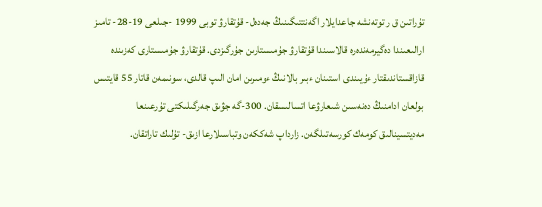تۇراتىن ق ر توتەنشە جاعدايلار اگەنتتىگىنىڭ جەدەل- قۇتقارۋ توبى 1999 -جىلعى 19-28- تامىز ارالىعىندا دەگيرمەندەرە قالاسىندا قۇتقارۋ جۇمىستارىن جۇرگىزدى. قۇتقارۋ جۇمىستارى كەزىندە قازاقستاندىقتار ءۇيىندى استىنان ءبىر بالانىڭ ءومىرىن امان الىپ قالدى، سونىمەن قاتار 55 قايتىس بولعان ادامنىڭ دەنەسىن شىعارۋعا اتسالىسقان. 300-گە جۋىق جەرگىلىكتى تۇرعىنعا مەديتسينالىق كومەك كورسەتىلگەن. زارداپ شەككەن وتباسىلارعا ازىق- تۇلىك تاراتقان.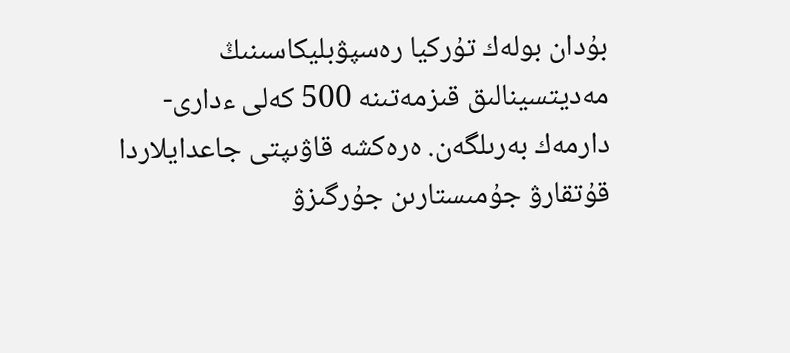بۇدان بولەك تۇركيا رەسپۋبليكاسىنىڭ مەديتسينالىق قىزمەتىنە 500 كەلى ءدارى- دارمەك بەرىلگەن. ەرەكشە قاۋىپتى جاعدايلاردا قۇتقارۋ جۇمىستارىن جۇرگىزۋ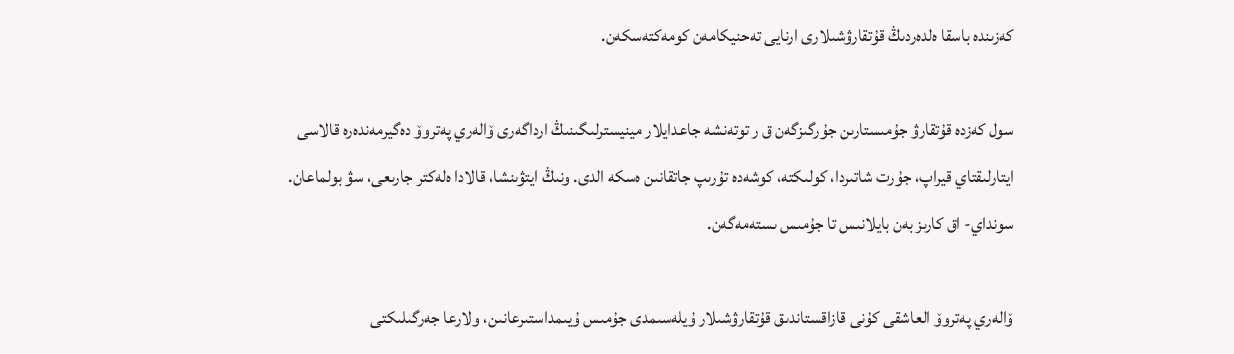كەزىندە باسقا ەلدەردىڭ قۇتقارۋشىلارى ارنايى تەحنيكامەن كومەكتەسكەن.

سول كەزدە قۇتقارۋ جۇمىستارىن جۇرگىزگەن ق ر توتەنشە جاعدايلار مينيسترلىگىنىڭ ارداگەرى ۆالەري پەتروۆ دەگيرمەندەرە قالاسى ايتارلىقتاي قيراپ، جۇرت شاتىردا، كولىكتە، كوشەدە تۇرىپ جاتقانىن ەسكە الدى. ونىڭ ايتۋىنشا، قالادا ەلەكتر جارىعى، سۋ بولماعان. سونداي- اق كارىز بەن بايلانىس تا جۇمىس ىستەمەگەن.

ۆالەري پەتروۆ العاشقى كۇنى قازاقستاندىق قۇتقارۋشىلار ۇيلەسىمدى جۇمىس ۇيىمداستىرعانىن، ولارعا جەرگىلىكتى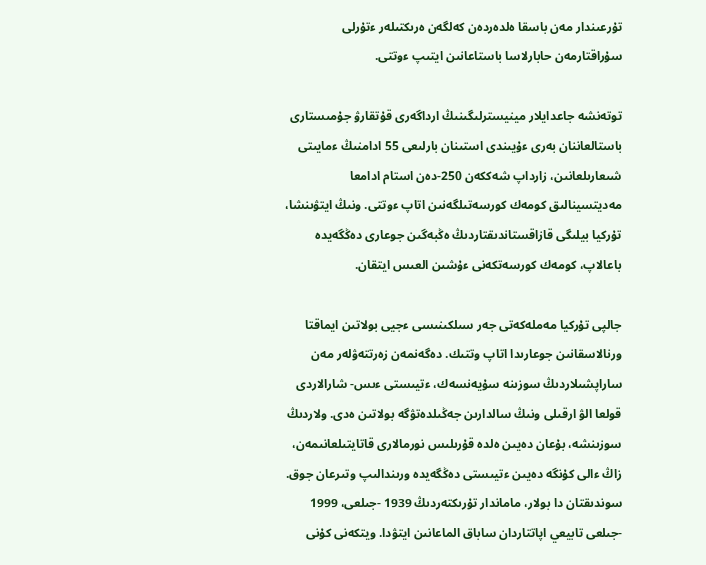تۇرعىندار مەن باسقا ەلدەردەن كەلگەن ەرىكتىلەر ءتۇرلى سۇراقتارمەن حابارلاسا باستاعانىن ايتىپ ءوتتى.

توتەنشە جاعدايلار مينيسترلىگىنىڭ ارداگەرى قۇتقارۋ جۇمىستارى باستالعاننان بەرى ءۇيىندى استىنان بارلىعى 55 ادامنىڭ ءمايىتى شىعارىلعانىن، زارداپ شەككەن 250-دەن استام ادامعا مەديتسينالىق كومەك كورسەتىلگەنىن اتاپ ءوتتى. ونىڭ ايتۋىنشا، تۇركيا بيلىگى قازاقستاندىقتاردىڭ ەڭبەگىن جوعارى دەڭگەيدە باعالاپ، كومەك كورسەتكەنى ءۇشىن العىس ايتقان.

جالپى تۇركيا مەملەكەتى جەر سىلكىنىسى ءجيى بولاتىن ايماقتا ورنالاسقانىن جوعارىدا اتاپ وتتىك. دەگەنمەن زەرتتەۋلەر مەن ساراپشىلاردىڭ سوزىنە سۇيەنسەك، ءتيىستى ءىس- شارالاردى قولعا الۋ ارقىلى ونىڭ سالدارىن جەڭىلدەتۋگە بولاتىن ەدى. ولاردىڭ سوزىنشە، بۇعان دەيىن ەلدە قۇرىلىس نورمالارى قاتايتىلعانىمەن، زاڭ ءالى كۇنگە دەيىن ءتيىستى دەڭگەيدە ورىندالىپ وتىرعان جوق. سوندىقتان دا بولار، ماماندار تۇرىكتەردىڭ 1939 -جىلعى، 1999 -جىلعى تابيعي اپاتتاردان ساباق الماعانىن ايتۋدا. ويتكەنى كۇنى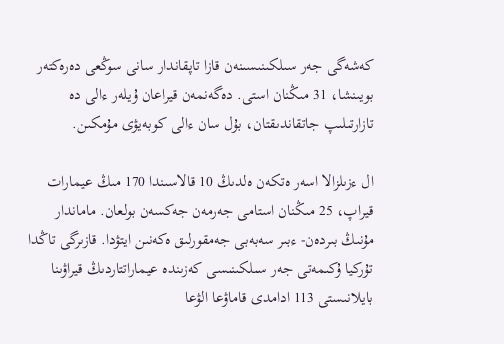كەشەگى جەر سىلكىنىسىنەن قازا تاپقاندار سانى سوڭعى دەرەكتەر بويىنشا، 31 مىڭنان استى. دەگەنمەن قيراعان ۇيلەر ءالى دە تازارتىلىپ جاتقاندىقتان، بۇل سان ءالى كوبەيۋى مۇمكىن.

ال ءزىلزالا اسەر ەتكەن ەلدىڭ 10 قالاسىندا 170 مىڭ عيمارات قيراپ، 25 مىڭنان استامى جەرمەن جەكسەن بولعان. ماماندار مۇنىڭ بىردەن- ءبىر سەبەبى جەمقورلىق ەكەنىن ايتۋدا. قازىرگى تاڭدا تۇركيا ۇكىمەتى جەر سىلكىنىسى كەزىندە عيماراتتاردىڭ قيراۋىنا بايلانىستى 113 ادامدى قاماۋعا الۋعا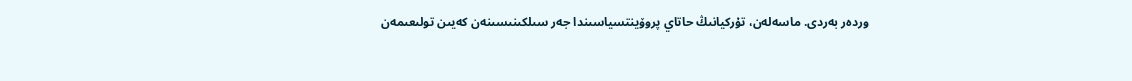وردەر بەردى. ماسەلەن، تۇركيانىڭ حاتاي پروۆينتسياسىندا جەر سىلكىنىسىنەن كەيىن تولىعىمەن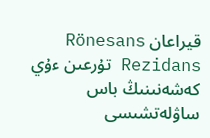قيراعان Rönesans Rezidans تۇرعىن ءۇي كەشەنىنىڭ باس ساۋلەتشىسى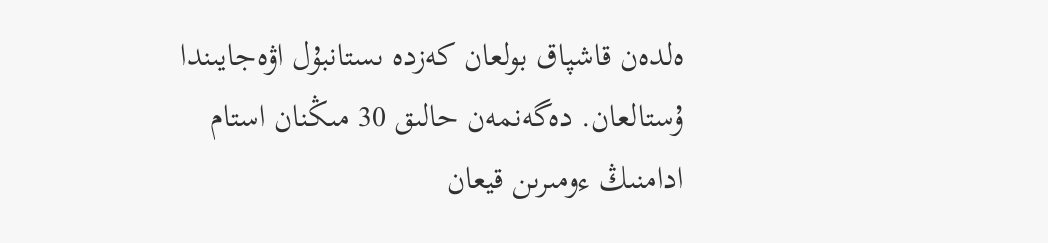ەلدەن قاشپاق بولعان كەزدە ىستانبۇل اۋەجايىندا ۇستالعان. دەگەنمەن حالىق 30 مىڭنان استام ادامنىڭ ءومىرىن قيعان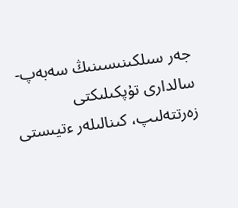جەر سىلكىنىسىنىڭ سەبەپ- سالدارى تۇپكىلىكتى زەرتتەلىپ، كىنالىلەر ءتيىستى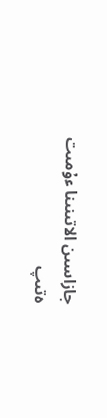جازاسىن الاتىنىنا ءۇمىت ەتىپ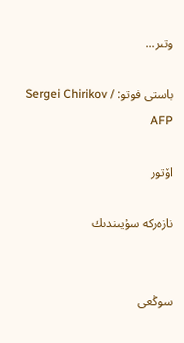وتىر...

باستى فوتو: Sergei Chirikov / AFP

اۆتور

نازەركە سۇيىندىك


سوڭعى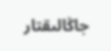جاڭالىقتار